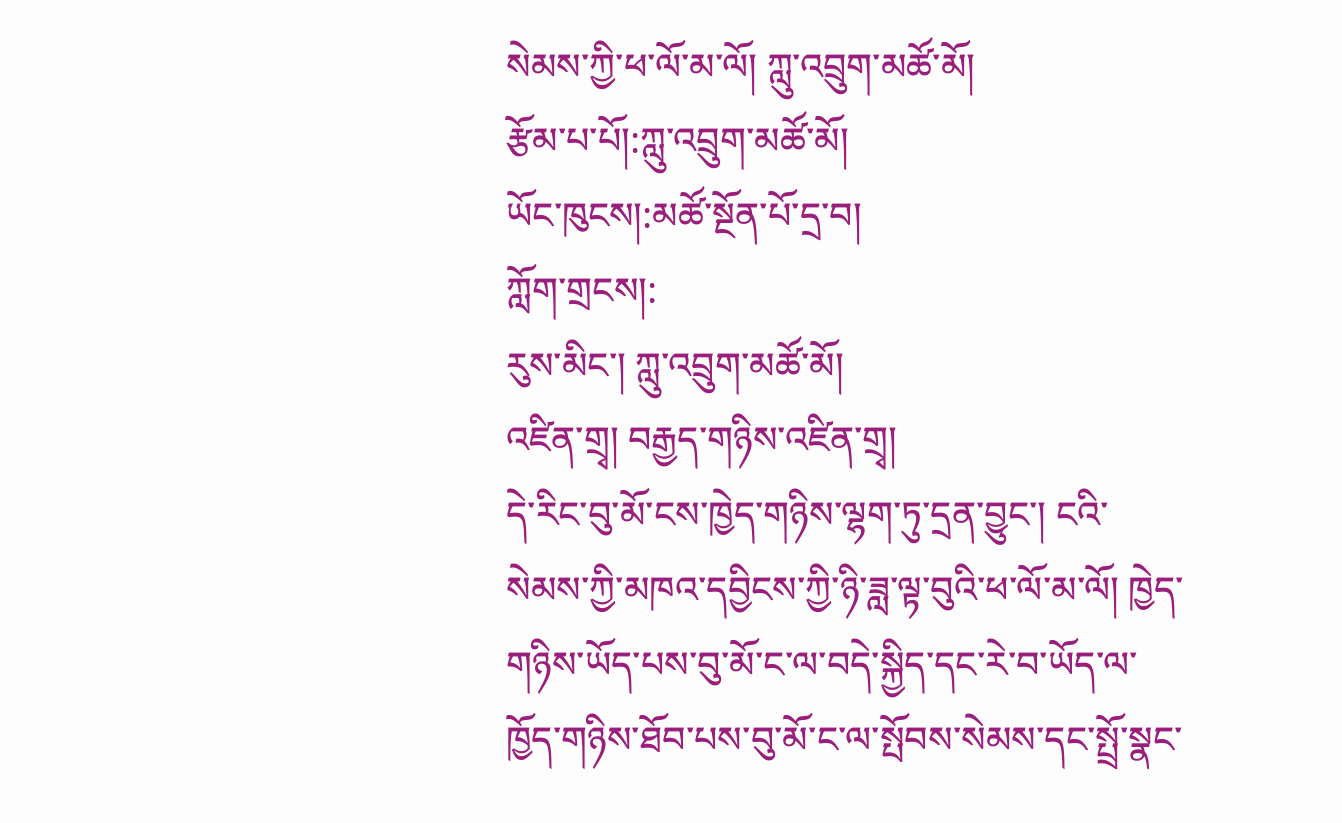སེམས་ཀྱི་ཕ་ལོ་མ་ལོ། ཀླུ་འབྲུག་མཚོ་མོ།
རྩོམ་པ་པོ།:ཀླུ་འབྲུག་མཚོ་མོ།
ཡོང་ཁུངས།:མཚོ་སྔོན་པོ་དྲ་བ།
ཀློག་གྲངས།:
རུས་མིང་། ཀླུ་འབྲུག་མཚོ་མོ།
འཛིན་གྲྭ། བརྒྱད་གཉིས་འཛིན་གྲྭ།
དེ་རིང་བུ་མོ་ངས་ཁྱེད་གཉིས་ལྷག་ཏུ་དྲན་བྱུང་། ངའི་སེམས་ཀྱི་མཁའ་དབྱིངས་ཀྱི་ཉི་ཟླ་ལྟ་བུའི་ཕ་ལོ་མ་ལོ། ཁྱེད་གཉིས་ཡོད་པས་བུ་མོ་ང་ལ་བདེ་སྐྱིད་དང་རེ་བ་ཡོད་ལ་ཁྱོད་གཉིས་ཐོབ་པས་བུ་མོ་ང་ལ་སྤོབས་སེམས་དང་སྤྲོ་སྣང་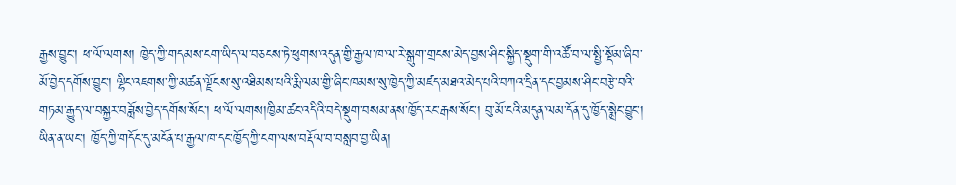རྒྱས་བྱུང་། ཕ་ལོ་ལགས། ཁྱེད་ཀྱི་གདམས་ངག་ཡིད་ལ་བཅངས་ཏེ་ཕུགས་འདུན་གྱི་རྒྱལ་ཁ་ལ་རེ་སྒུག་གྲངས་མེད་བྱས་ཤིང་སྐྱིད་སྡུག་གི་འཚོ་བ་ལ་སྤྱི་སྡོམ་ཞིབ་མོ་བྱེད་དགོས་བྱུང་། ལྷིང་འཇགས་ཀྱི་མཚན་ལྗོངས་སུ་འཐིམས་པའི་རྨི་ལམ་གྱི་ཞིང་ཁམས་སུ་ཁྱེད་ཀྱི་མཛད་མཐའ་མེད་པའི་བཀའ་དྲིན་དང་བྱམས་ཤིང་བརྩེ་བའི་གཏམ་རྒྱུད་ལ་བསྐྱར་བཟློས་བྱེད་དགོས་སོང་། ཕ་ལོ་ལགས།ཁྱིམ་ཚང་འདིའི་བདེ་སྡུག་བསམ་ནས་ཁྱོད་རང་རྒས་སོང་། བུ་མོ་ངའི་མདུན་ལམ་དོན་དུ་ཁྱོད་སྨྲེང་བྱུང་། ཡིན་ན་ཡང་། ཁྱོད་ཀྱི་གདོང་དུ་མངོན་པ་རྒྱལ་ཁ་དང་ཁྱོད་ཀྱི་ངག་ལས་བརྡོལ་བ་བསླབ་བྱ་ཡིན།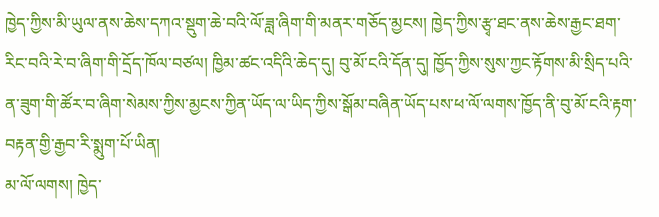ཁྱེད་ཀྱིས་མི་ཡུལ་ནས་ཆེས་དཀའ་སྡུག་ཆེ་བའི་ལོ་ཟླ་ཞིག་གི་མནར་གཅོད་མྱངས། ཁྱེད་ཀྱིས་རྩྭ་ཐང་ནས་ཆེས་རྒྱང་ཐག་རིང་བའི་རེ་བ་ཞིག་གི་དྲོད་ཁོལ་བཙལ། ཁྱིམ་ཚང་འདིའི་ཆེད་དུ། བུ་མོ་ངའི་དོན་དུ། ཁྱོད་ཀྱིས་སུས་ཀྱང་རྟོགས་མི་སྲིད་པའི་ན་ཟུག་གི་ཚོར་བ་ཞིག་སེམས་ཀྱིས་མྱངས་ཀྱིན་ཡོད་ལ་ཡིད་ཀྱིས་སྒོམ་བཞིན་ཡོད་པས་ཕ་ལོ་ལགས་ཁྱོད་ནི་བུ་མོ་ངའི་རྟག་བརྟན་གྱི་རྒྱབ་རི་སྨུག་པོ་ཡིན།
མ་ལོ་ལགས། ཁྱེད་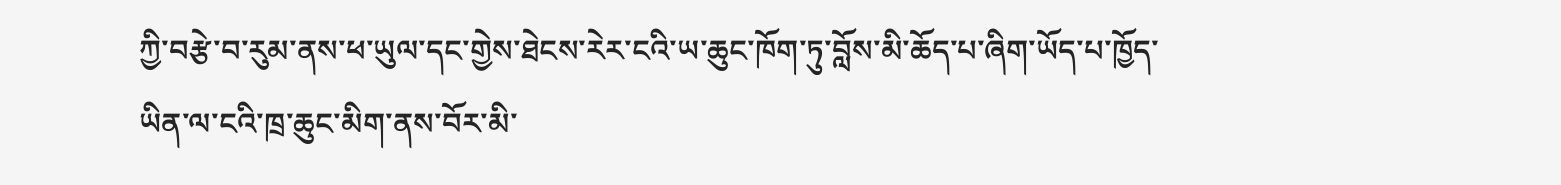ཀྱི་བརྩེ་བ་རུམ་ནས་ཕ་ཡུལ་དང་གྱེས་ཐེངས་རེར་ངའི་ཡ་ཆུང་ཁོག་ཏུ་བློས་མི་ཆོད་པ་ཞིག་ཡོད་པ་ཁྱོད་ཡིན་ལ་ངའི་ཁྲ་ཆུང་མིག་ནས་བོར་མི་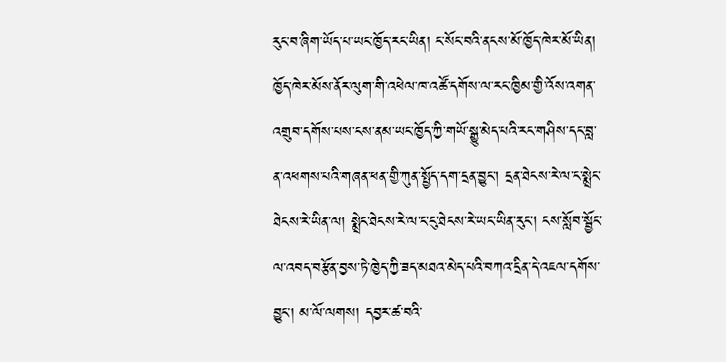རུང་བ་ཞིག་ཡོད་པ་ཡང་ཁྱོད་རང་ཡིན། ང་སོང་བའི་ནངས་མོ་ཁྱོད་ཁེར་མོ་ཡིན། ཁྱོད་ཁེར་མོས་ནོར་ལུག་གི་འཕེལ་ཁ་འཚོ་དགོས་ལ་རང་ཁྱིམ་གྱི་འོས་འགན་འགྲུབ་དགོས་པས་ངས་ནམ་ཡང་ཁྱོད་ཀྱི་གཡོ་སྒྱུ་མེད་པའི་རང་གཤིས་དང་བླ་ན་འཕགས་པའི་གཞན་ཕན་གྱི་ཀུན་སྤྱོད་དག་དྲན་བྱུང་། དྲན་ཐེངས་རེ་ལ་ང་སྨྲེང་ཐེངས་རེ་ཡིན་ལ། སྨྲེང་ཐེངས་རེ་ལ་ང་ངུ་ཐེངས་རེ་ཡང་ཡིན་རུང་། ངས་སློབ་སྦྱོང་ལ་འབད་བརྩོན་བྱས་ཏེ་ཁྱེད་ཀྱི་ཟད་མཐའ་མེད་པའི་བཀའ་དྲིན་དེ་འཇལ་དགོས་བྱུང་། མ་ལོ་ལགས། དབྱར་ཚ་བའི་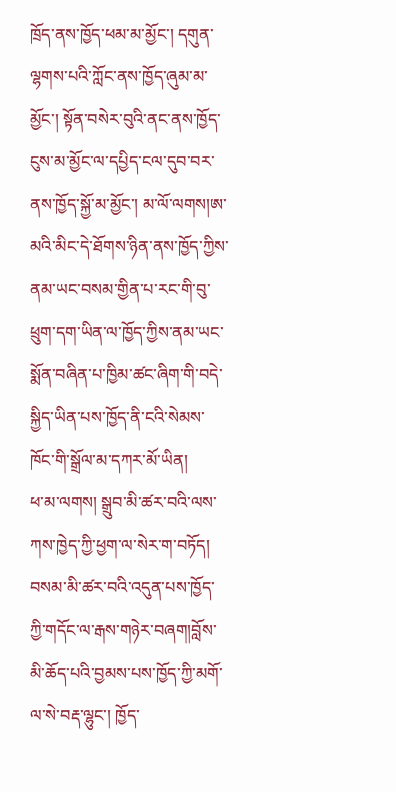ཁྲོད་ནས་ཁྱོད་ཕམ་མ་མྱོང་། དགུན་ལྷགས་པའི་ཀློང་ནས་ཁྱོད་ཞུམ་མ་མྱོང་། སྟོན་བསེར་བུའི་ནང་ནས་ཁྱོད་ངུས་མ་མྱོང་ལ་དཔྱིད་ངལ་དུབ་བར་ནས་ཁྱོད་སྐྱོ་མ་མྱོང་། མ་ལོ་ལགས།ཨ་མའི་མིང་དེ་ཐོགས་ཉིན་ནས་ཁྱོད་ཀྱིས་ནམ་ཡང་བསམ་གྱིན་པ་རང་གི་བུ་ཕྲུག་དག་ཡིན་ལ་ཁྱོད་ཀྱིས་ནམ་ཡང་སྨོན་བཞིན་པ་ཁྱིམ་ཚང་ཞིག་གི་བདེ་སྐྱིད་ཡིན་པས་ཁྱོད་ནི་ངའི་སེམས་ཁོང་གི་སྒྲོལ་མ་དཀར་མོ་ཡིན།
ཕ་མ་ལགས། སྒྲུབ་མི་ཚར་བའི་ལས་ཀས་ཁྱེད་ཀྱི་ཕྱག་ལ་སེར་ག་བཏོད། བསམ་མི་ཚར་བའི་འདུན་པས་ཁྱོད་ཀྱི་གདོང་ལ་རྒས་གཉེར་བཞག།བློས་མི་ཆོད་པའི་བྱམས་པས་ཁྱོད་ཀྱི་མགོ་ལ་སེ་བརྡ་ལྷུང་། ཁྱོད་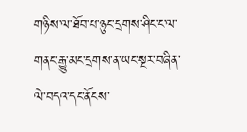གཉིས་ལ་ཐོབ་པ་ཉུང་དྲགས་ཤིང་ང་ལ་གནང་རྒྱུ་མང་དྲགས་ན་ཡང་སྔར་བཞིན་ལེ་བདའ་དང་ནོངས་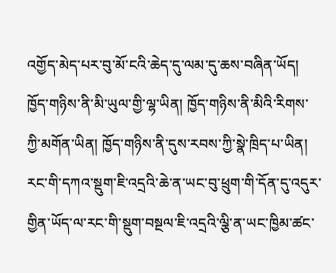འགྱོད་མེད་པར་བུ་མོ་ངའི་ཆེད་དུ་ལམ་དུ་ཆས་བཞིན་ཡོད། ཁྱོད་གཉིས་ནི་མི་ཡུལ་གྱི་ལྷ་ཡིན། ཁྱོད་གཉིས་ནི་མིའི་རིགས་ཀྱི་མགོན་ཡིན། ཁྱོད་གཉིས་ནི་དུས་རབས་ཀྱི་སྣེ་ཁྲིད་པ་ཡིན། རང་གི་དཀའ་སྡུག་ཇི་འདྲའི་ཆེ་ན་ཡང་བུ་ཕྲུག་གི་དོན་དུ་འདུར་གྱིན་ཡོད་ལ་རང་གི་སྡུག་བསྔལ་ཇི་འདྲའི་ལྕི་ན་ཡང་ཁྱིམ་ཚང་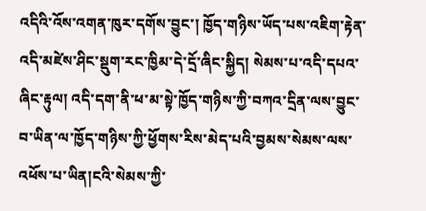འདིའི་འོས་འགན་ཁུར་དགོས་བྱུང་། ཁྱོད་གཉིས་ཡོད་པས་འཇིག་རྟེན་འདི་མཛེས་ཤིང་སྡུག་རང་ཁྱིམ་དེ་དྲོ་ཞིང་སྐྱིད། སེམས་པ་འདི་དཔའ་ཞིང་རྟུལ། འདི་དག་ནི་ཕ་མ་སྟེ་ཁྱོད་གཉིས་ཀྱི་བཀའ་དྲིན་ལས་བྱུང་བ་ཡིན་ལ་ཁྱོད་གཉིས་ཀྱི་ཕྱོགས་རིས་མེད་པའི་བྱམས་སེམས་ལས་འཕོས་པ་ཡིན།ངའི་སེམས་ཀྱི་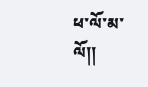ཕ་ལོ་མ་ལོ།།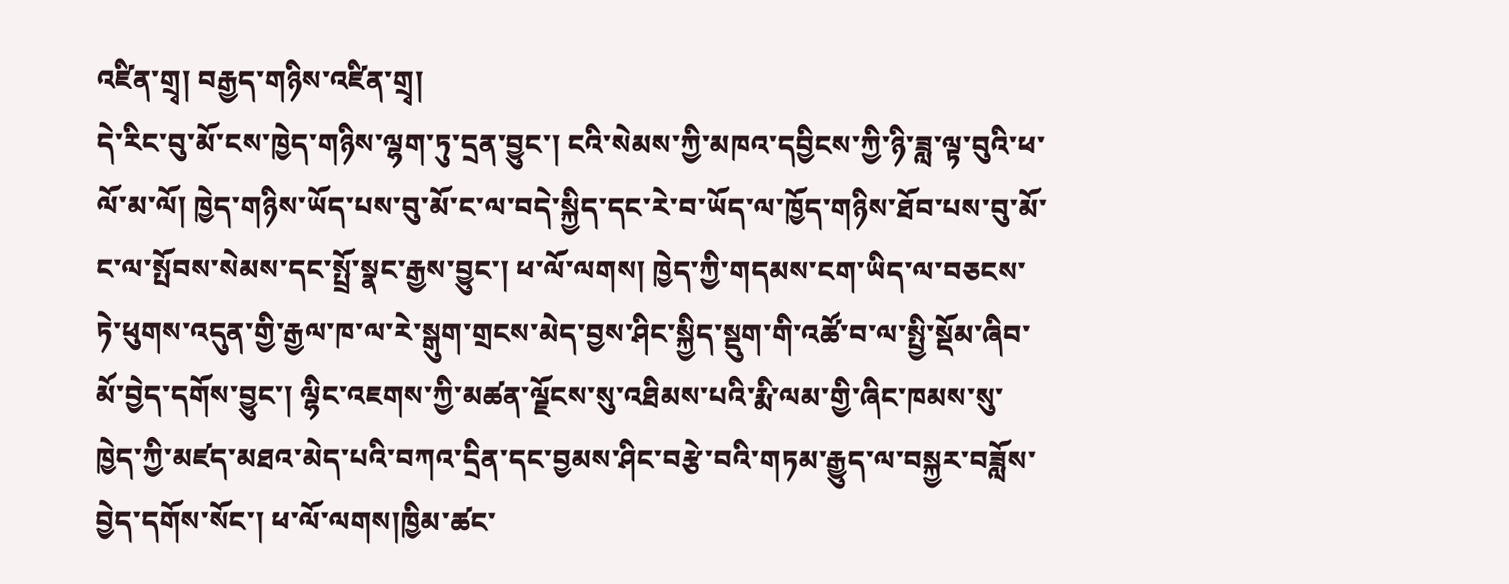འཛིན་གྲྭ། བརྒྱད་གཉིས་འཛིན་གྲྭ།
དེ་རིང་བུ་མོ་ངས་ཁྱེད་གཉིས་ལྷག་ཏུ་དྲན་བྱུང་། ངའི་སེམས་ཀྱི་མཁའ་དབྱིངས་ཀྱི་ཉི་ཟླ་ལྟ་བུའི་ཕ་ལོ་མ་ལོ། ཁྱེད་གཉིས་ཡོད་པས་བུ་མོ་ང་ལ་བདེ་སྐྱིད་དང་རེ་བ་ཡོད་ལ་ཁྱོད་གཉིས་ཐོབ་པས་བུ་མོ་ང་ལ་སྤོབས་སེམས་དང་སྤྲོ་སྣང་རྒྱས་བྱུང་། ཕ་ལོ་ལགས། ཁྱེད་ཀྱི་གདམས་ངག་ཡིད་ལ་བཅངས་ཏེ་ཕུགས་འདུན་གྱི་རྒྱལ་ཁ་ལ་རེ་སྒུག་གྲངས་མེད་བྱས་ཤིང་སྐྱིད་སྡུག་གི་འཚོ་བ་ལ་སྤྱི་སྡོམ་ཞིབ་མོ་བྱེད་དགོས་བྱུང་། ལྷིང་འཇགས་ཀྱི་མཚན་ལྗོངས་སུ་འཐིམས་པའི་རྨི་ལམ་གྱི་ཞིང་ཁམས་སུ་ཁྱེད་ཀྱི་མཛད་མཐའ་མེད་པའི་བཀའ་དྲིན་དང་བྱམས་ཤིང་བརྩེ་བའི་གཏམ་རྒྱུད་ལ་བསྐྱར་བཟློས་བྱེད་དགོས་སོང་། ཕ་ལོ་ལགས།ཁྱིམ་ཚང་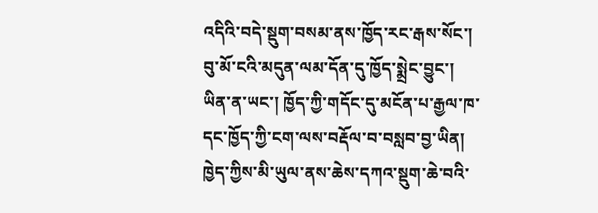འདིའི་བདེ་སྡུག་བསམ་ནས་ཁྱོད་རང་རྒས་སོང་། བུ་མོ་ངའི་མདུན་ལམ་དོན་དུ་ཁྱོད་སྨྲེང་བྱུང་། ཡིན་ན་ཡང་། ཁྱོད་ཀྱི་གདོང་དུ་མངོན་པ་རྒྱལ་ཁ་དང་ཁྱོད་ཀྱི་ངག་ལས་བརྡོལ་བ་བསླབ་བྱ་ཡིན། ཁྱེད་ཀྱིས་མི་ཡུལ་ནས་ཆེས་དཀའ་སྡུག་ཆེ་བའི་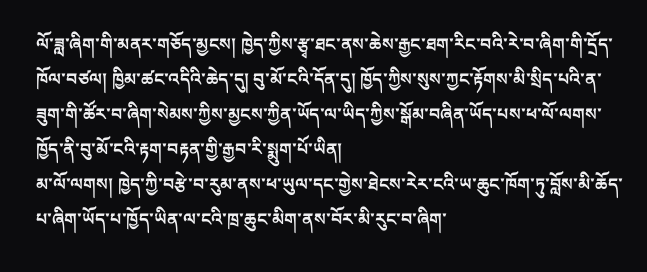ལོ་ཟླ་ཞིག་གི་མནར་གཅོད་མྱངས། ཁྱེད་ཀྱིས་རྩྭ་ཐང་ནས་ཆེས་རྒྱང་ཐག་རིང་བའི་རེ་བ་ཞིག་གི་དྲོད་ཁོལ་བཙལ། ཁྱིམ་ཚང་འདིའི་ཆེད་དུ། བུ་མོ་ངའི་དོན་དུ། ཁྱོད་ཀྱིས་སུས་ཀྱང་རྟོགས་མི་སྲིད་པའི་ན་ཟུག་གི་ཚོར་བ་ཞིག་སེམས་ཀྱིས་མྱངས་ཀྱིན་ཡོད་ལ་ཡིད་ཀྱིས་སྒོམ་བཞིན་ཡོད་པས་ཕ་ལོ་ལགས་ཁྱོད་ནི་བུ་མོ་ངའི་རྟག་བརྟན་གྱི་རྒྱབ་རི་སྨུག་པོ་ཡིན།
མ་ལོ་ལགས། ཁྱེད་ཀྱི་བརྩེ་བ་རུམ་ནས་ཕ་ཡུལ་དང་གྱེས་ཐེངས་རེར་ངའི་ཡ་ཆུང་ཁོག་ཏུ་བློས་མི་ཆོད་པ་ཞིག་ཡོད་པ་ཁྱོད་ཡིན་ལ་ངའི་ཁྲ་ཆུང་མིག་ནས་བོར་མི་རུང་བ་ཞིག་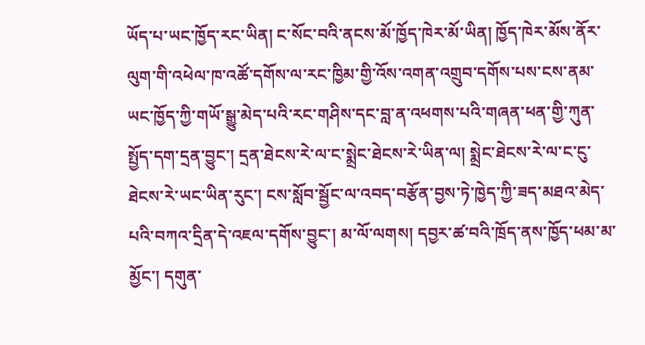ཡོད་པ་ཡང་ཁྱོད་རང་ཡིན། ང་སོང་བའི་ནངས་མོ་ཁྱོད་ཁེར་མོ་ཡིན། ཁྱོད་ཁེར་མོས་ནོར་ལུག་གི་འཕེལ་ཁ་འཚོ་དགོས་ལ་རང་ཁྱིམ་གྱི་འོས་འགན་འགྲུབ་དགོས་པས་ངས་ནམ་ཡང་ཁྱོད་ཀྱི་གཡོ་སྒྱུ་མེད་པའི་རང་གཤིས་དང་བླ་ན་འཕགས་པའི་གཞན་ཕན་གྱི་ཀུན་སྤྱོད་དག་དྲན་བྱུང་། དྲན་ཐེངས་རེ་ལ་ང་སྨྲེང་ཐེངས་རེ་ཡིན་ལ། སྨྲེང་ཐེངས་རེ་ལ་ང་ངུ་ཐེངས་རེ་ཡང་ཡིན་རུང་། ངས་སློབ་སྦྱོང་ལ་འབད་བརྩོན་བྱས་ཏེ་ཁྱེད་ཀྱི་ཟད་མཐའ་མེད་པའི་བཀའ་དྲིན་དེ་འཇལ་དགོས་བྱུང་། མ་ལོ་ལགས། དབྱར་ཚ་བའི་ཁྲོད་ནས་ཁྱོད་ཕམ་མ་མྱོང་། དགུན་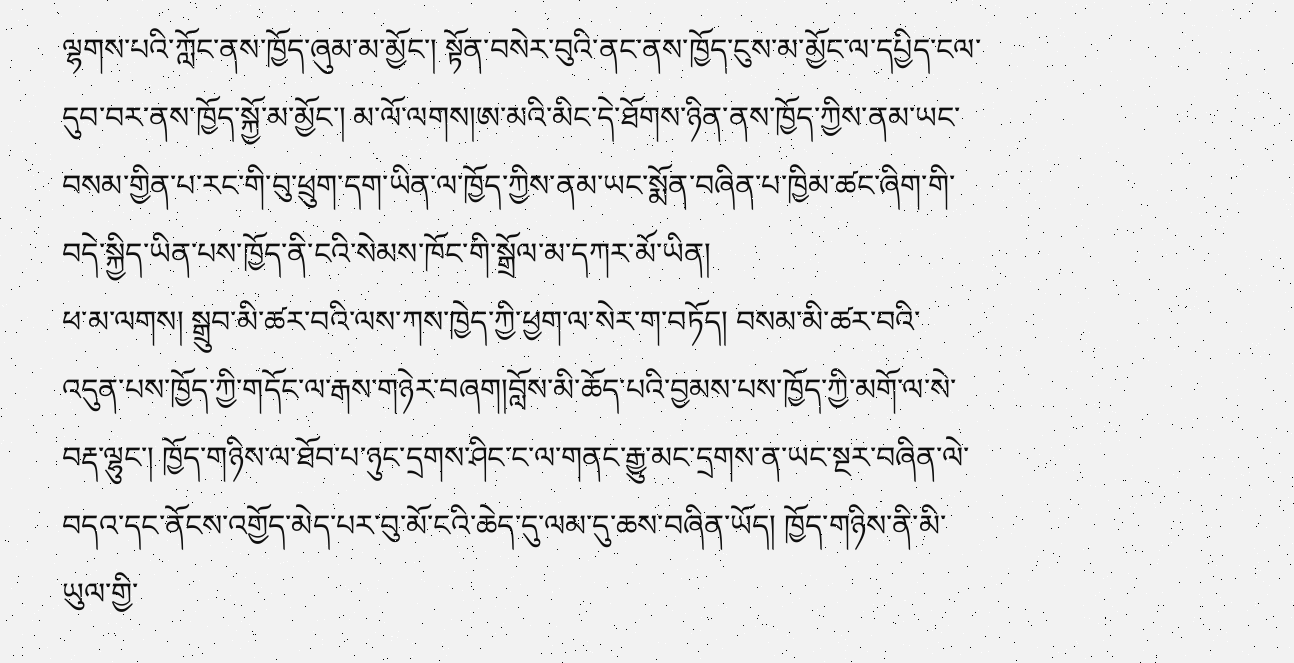ལྷགས་པའི་ཀློང་ནས་ཁྱོད་ཞུམ་མ་མྱོང་། སྟོན་བསེར་བུའི་ནང་ནས་ཁྱོད་ངུས་མ་མྱོང་ལ་དཔྱིད་ངལ་དུབ་བར་ནས་ཁྱོད་སྐྱོ་མ་མྱོང་། མ་ལོ་ལགས།ཨ་མའི་མིང་དེ་ཐོགས་ཉིན་ནས་ཁྱོད་ཀྱིས་ནམ་ཡང་བསམ་གྱིན་པ་རང་གི་བུ་ཕྲུག་དག་ཡིན་ལ་ཁྱོད་ཀྱིས་ནམ་ཡང་སྨོན་བཞིན་པ་ཁྱིམ་ཚང་ཞིག་གི་བདེ་སྐྱིད་ཡིན་པས་ཁྱོད་ནི་ངའི་སེམས་ཁོང་གི་སྒྲོལ་མ་དཀར་མོ་ཡིན།
ཕ་མ་ལགས། སྒྲུབ་མི་ཚར་བའི་ལས་ཀས་ཁྱེད་ཀྱི་ཕྱག་ལ་སེར་ག་བཏོད། བསམ་མི་ཚར་བའི་འདུན་པས་ཁྱོད་ཀྱི་གདོང་ལ་རྒས་གཉེར་བཞག།བློས་མི་ཆོད་པའི་བྱམས་པས་ཁྱོད་ཀྱི་མགོ་ལ་སེ་བརྡ་ལྷུང་། ཁྱོད་གཉིས་ལ་ཐོབ་པ་ཉུང་དྲགས་ཤིང་ང་ལ་གནང་རྒྱུ་མང་དྲགས་ན་ཡང་སྔར་བཞིན་ལེ་བདའ་དང་ནོངས་འགྱོད་མེད་པར་བུ་མོ་ངའི་ཆེད་དུ་ལམ་དུ་ཆས་བཞིན་ཡོད། ཁྱོད་གཉིས་ནི་མི་ཡུལ་གྱི་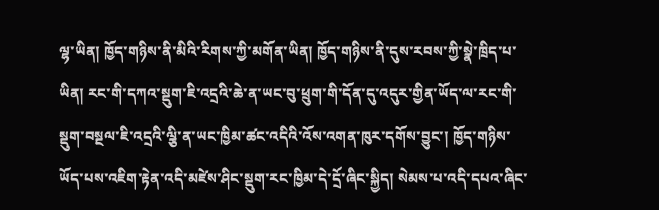ལྷ་ཡིན། ཁྱོད་གཉིས་ནི་མིའི་རིགས་ཀྱི་མགོན་ཡིན། ཁྱོད་གཉིས་ནི་དུས་རབས་ཀྱི་སྣེ་ཁྲིད་པ་ཡིན། རང་གི་དཀའ་སྡུག་ཇི་འདྲའི་ཆེ་ན་ཡང་བུ་ཕྲུག་གི་དོན་དུ་འདུར་གྱིན་ཡོད་ལ་རང་གི་སྡུག་བསྔལ་ཇི་འདྲའི་ལྕི་ན་ཡང་ཁྱིམ་ཚང་འདིའི་འོས་འགན་ཁུར་དགོས་བྱུང་། ཁྱོད་གཉིས་ཡོད་པས་འཇིག་རྟེན་འདི་མཛེས་ཤིང་སྡུག་རང་ཁྱིམ་དེ་དྲོ་ཞིང་སྐྱིད། སེམས་པ་འདི་དཔའ་ཞིང་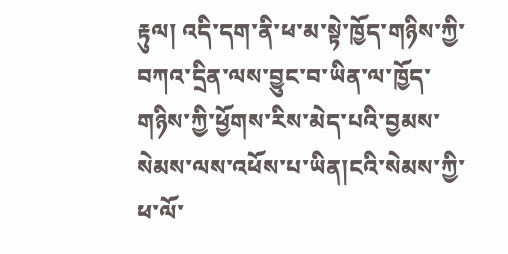རྟུལ། འདི་དག་ནི་ཕ་མ་སྟེ་ཁྱོད་གཉིས་ཀྱི་བཀའ་དྲིན་ལས་བྱུང་བ་ཡིན་ལ་ཁྱོད་གཉིས་ཀྱི་ཕྱོགས་རིས་མེད་པའི་བྱམས་སེམས་ལས་འཕོས་པ་ཡིན།ངའི་སེམས་ཀྱི་ཕ་ལོ་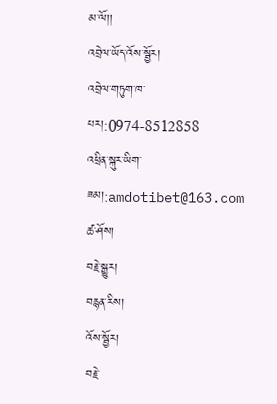མ་ལོ།།
འབྲེལ་ཡོད་འོས་སྦྱོར།
འབྲེལ་གཏུག་ཁ་པར།:0974-8512858
འཕྲིན་སྐུར་ཡིག་ཟམ།:amdotibet@163.com
ཚ་ཤོས།
བརྗེ་སྒྱུར།
བརྙན་རིས།
འོས་སྦྱོར།
བརྗེ་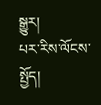སྒྱུར།
པར་རིས་ལོངས་སྤྱོད།